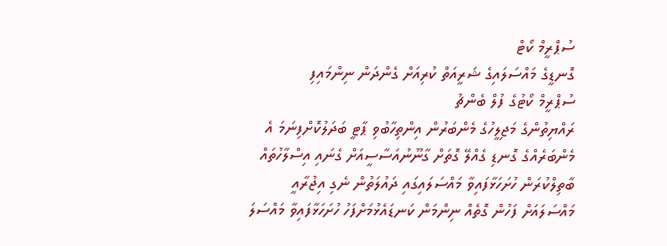ސުޕްރީމް ކޯޓް
ގޮނޑީގެ މައްސަލައިގެ ޝަރީއަތް ކުރިއަށް ގެންދަން ނިންމައިފި
ސުޕްރީމް ކޯޓުގެ ފުލް ބެންޗު
ރައްޔިތުންގެ މަޖިލީހުގެ މެންބަރުން އިންތިހާބުވި ޕާޓީ ބަދަލުކޮށްފިނަމަ އެ މެންބަރެއްގެ ގޮނޑި ގެއްލޭ ގޮތަށް ގާނޫނުއަސާސީއަށް ގެނައި އިސްލާހުތައް ބާތިލްކުރަން ހުށަހަޅާފައިވާ މައްސަލައިގައި ދައުލަތުން ނެގި އިޖުރާއީ މައްސަލައަށް ފަހުން ގޮތެއް ނިންމަން ކަނޑައެޅުމަށްފަހު ހުށަހަޅާފައިވާ މައްސަލަ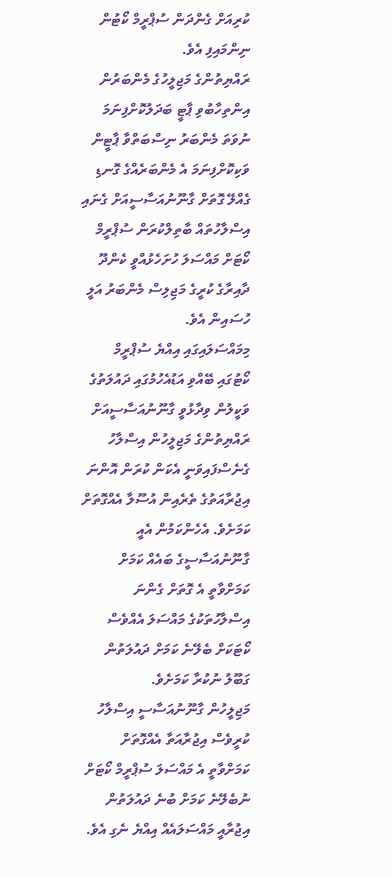ކުރިއަށް ގެންދަން ސުޕްރީމް ކޯޓުން ނިންމައިފި އެވެ.
ރައްޔިތުންގެ މަޖިލީހުގެ މެންބަރުން އިންތިހާބުވި ޕާޓީ ބަދަލުކޮށްފިނަމަ ނުވަތަ މެންބަރު ނިސްބަތްވާ ޕާޓީން ވަކިކޮށްފިނަމަ އެ މެންބަރެއްގެ ގޮނޑި ގެއްލޭ ގޮތަށް ގާނޫނުއަސާސީއަށް ގެނައި އިސްލާހުތައް ބާތިލްކުރަން ސުޕްރީމް ކޯޓަށް މައްސަލަ ހުށަހެޅުއްވީ ކެންދޫ ދާއިރާގެ ކުރީގެ މަޖިލިސް މެންބަރު އަލީ ހުސައިން އެވެ.
މިމައްސަލައިގައި އިއްޔެ ސުޕްރީމް ކޯޓުގައި ބޭއްވި އަޑުއެހުމުގައި ދައުލަތުގެ ވަކީލުން ވިދާޅުވީ ގާނޫނުއަސާސީއަށް ރައްޔިތުންގެ މަޖިލީހުން އިސްލާހު ގެނެސްފައިވަނީ އެކަން ކުރަން އޮންނަ އިޖުރާއަތުގެ ތެރެއިން އުސޫލާ އެއްގޮތަށް ކަމަށެވެ. އެހެންކަމުން އެއީ ގާނޫނުއަސާސީގެ ބައެއް ކަމަށް ކަމަށްވާތީ އެ ގޮތަށް ގެންނަ އިސްލާހުތަކުގެ މައްސަލަ އެއްވެސް ކޯޓަކަށް ބެލޭނެ ކަމަށް ދައުލަތުން ގަބޫލު ނުކުރާ ކަމަށެވެ.
މަޖިލީހުން ގާނޫނުއަސާސީ އިސްލާހު ކުރީވެސް އިޖުރާއަތާ އެއްގޮތަށް ކަމަށްވާތީ އެ މައްސަލަ ސުޕްރީމް ކޯޓަށް ނުބެލޭނެ ކަމަށް ބުނެ ދައުލަތުން އިޖުރާއީ މައްސަލައެއް އިއްޔެ ނެގި އެވެ.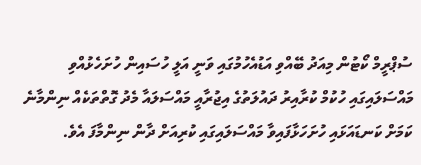ސުޕްރީމް ކޯޓުން މިއަދު ބޭއްވި އަޑުއެހުމުގައި ވަނީ އަލީ ހުސައިން ހުށަހެޅުއްވި މައްސަލައިގައި ހުކުމް ކުރާއިރު ދައުލަތުގެ އިޖުރާއީ މައްސަލައާ މެދު ގޮތްތަކެއް ނިންމާނެ ކަމަށް ކަނޑައަޅައި ހުށަހަޅާފައިވާ މައްސަލައިގައި ކުރިއަށް ދާން ނިންމާފަ އެވެ.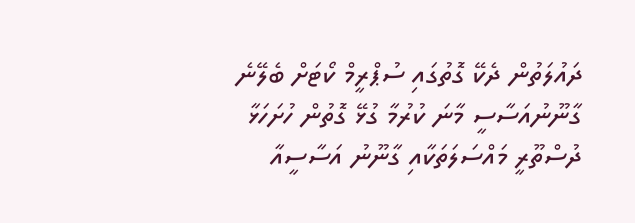ދައުލަތުން ދެކޭ ގޮތުގައި ސުޕްރީމް ކޯޓަށް ބެލޭނެ ގާނޫނުއަސާސީ މާނަ ކުރުމާ ގުޅޭ ގޮތުން ހުށަހަޅާ ދުސްތޫރީ މައްސަލަތަކާއި ގާނޫނު އަސާސީއާ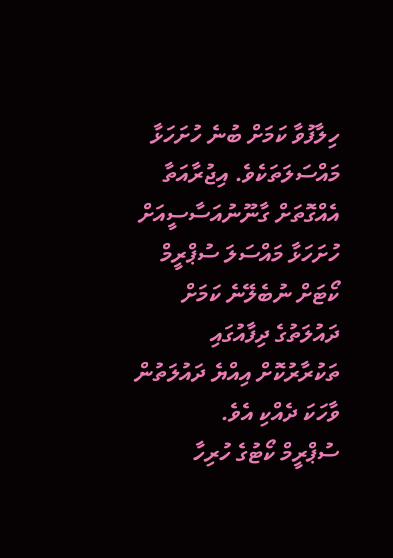ހިލާފުވާ ކަމަށް ބުނެ ހުށަހަޅާ މައްސަލަތަކެވެ. އިޖުރާއަތާ އެއްގޮތަށް ގާނޫނުއަސާސީއަށް ހުށަހަޅާ މައްސަލަ ސުޕްރީމް ކޯޓަށް ނުބެލޭނެ ކަމަށް ދައުލަތުގެ ދިފާއުގައި ތަކުރާރުކޮށް އިއްޔެ ދައުލަތުން ވާހަކަ ދެއްކި އެވެ.
ސުޕްރީމް ކޯޓުގެ ހުރިހާ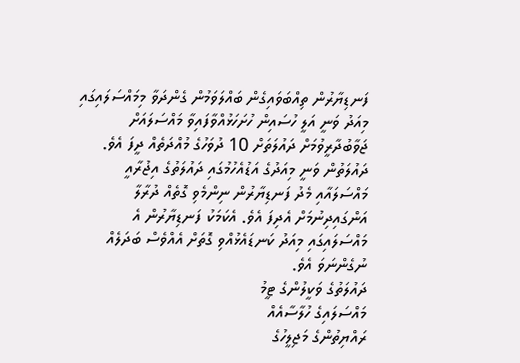ފަނޑިޔާރުން ތިއްބަވައިގެން ބައްލަވަމުން ގެންދަވާ މިމައްސަލައިގައި މިއަދު ވަނީ އަލީ ހުސައިން ހުށަހަޅުއްވާފައިވާ މައްސަލައަށް ޖަވާބުދާރީވުމަށް ދައުލަތަށް 10 ދުވަހުގެ މުއްދަތެއް ދީފަ އެވެ. ދައުލަތުން ވަނީ މިއަދުގެ އަޑުއެހުމުގައި ދައުލަތުގެ އިޖުރާއީ މައްސަލައާއި މެދު ފަނޑިޔާރުން ނިންމެވި ގޮތެއް ދުރާލާ އަންގައިދިނުމަށް އެދިފަ އެވެ. އެކަމަކު ފަނޑިޔާރުން އެ މައްސަލައިގައި މިއަދު ކަނޑައެޅުއްވި ގޮތަށް އެއްވެސް ބަދަލެއް ނުގެންނަވަ އެވެ.
ދައުލަތުގެ ވަކީލުންގެ ޓީމު
މައްސަލައިގެ ހުލާސާއެއް
ރައްޔިތުންގެ މަޖިލީހުގެ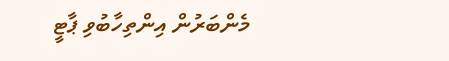މެންބަރުން އިންތިހާބުވި ޕާޓީ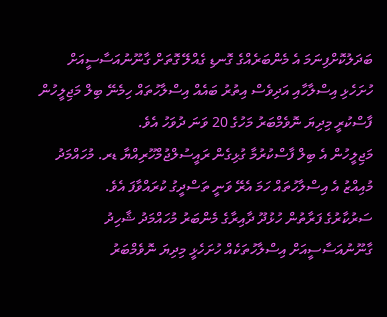ބަދަލުކޮށްފިނަމަ އެ މެންބަރެއްގެ ގޮނޑި ގެއްލޭ ގޮތަށް ގާނޫނުއަސާސީއަށް ހުށަހެޅި އިސްލާހާއި އަދިވެސް އިތުރު ބައެއް އިސްލާހުތައް ހިމެނޭ ބިލް މަޖިލީހުން ފާސްކުރީ މިދިޔަ ނޮވެމްބަރު މަހުގެ 20 ވަނަ ދުވަހު އެވެ.
މަޖިލީހުން އެ ބިލް ފާސްކުރުމާ ގުޅިގެން ރައީސުލްޖުމްހޫރިއްޔާ ޑރ. މުހައްމަދު މުއިއްޒު އެ އިސްލާހުތައް ހަމަ އެރޭ ވަނީ ތަސްދީގު ކުރައްވާފަ އެވެ.
ސަރުކާރުގެ ފަރާތުން ހުޅުދޫ ދާއިރާގެ މެންބަރު މުހައްމަދު ޝާހިދު ގާނޫނުއަސާސީއަށް އިސްލާހުތަކެއް ހުށަހެޅީ މިދިޔަ ނޮވެމްބަރު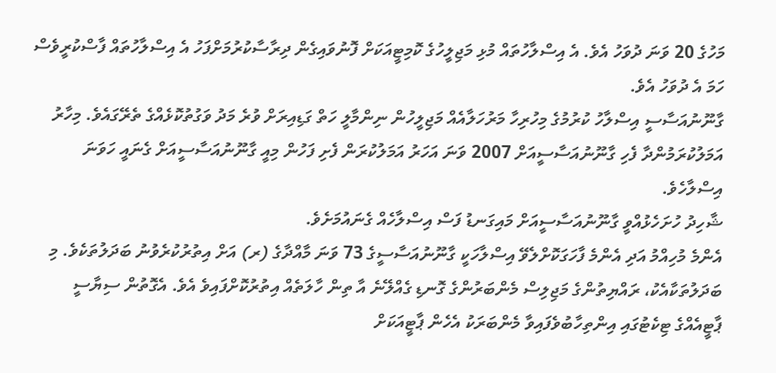މަހުގެ 20 ވަނަ ދުވަހު އެވެ. އެ އިސްލާހުތައް މުޅި މަޖިލީހުގެ ކޮމިޓީއަކަށް ފޮނުވައިގެން ދިރާސާކުރުމަށްފަހު އެ އިސްލާހުތައް ފާސްކުރީވެސް ހަމަ އެ ދުވަހު އެވެ.
ގާނޫނުއަސާސީ އިސްލާހު ކުރުމުގެ މިހުރިހާ މަރުހަލާއެއް މަޖިލީހުން ނިންމާލީ ހަތް ގަޑިއިރަށް ވުރެ މަދު ވަގުތުކޮޅެއްގެ ތެރޭގައެވެ. މިހާރު އަމަލުކުރަމުންދާ ފެހި ގާނޫނުއަސާސީއަށް 2007 ވަނަ އަހަރު އަމަލުކުރަން ފެށި ފަހުން މިއީ ގާނޫނުއަސާސީއަށް ގެނައީ ހަވަނަ އިސްލާހެވެ.
ޝާހިދު ހުށަހެޅުއްވީ ގާނޫނުއަސާސީއަށް މައިގަނޑު ފަސް އިސްލާހެއް ގެނައުމަށެވެ.
އެންމެ މުހިއްމު އަދި އެންމެ ފާހަގަކޮށްލެވޭ އިސްލާހަކީ ގާނޫނުއަސާސީގެ 73 ވަނަ މާއްދާގެ (ރ) އަށް އިތުރުކުރެވުނު ބަދަލުތަކެވެ. މި ބަދަލުތަކާއެކު، ރައްޔިތުންގެ މަޖިލިސް މެންބަރުންގެ ގޮނޑި ގެއްލޭނެ އާ ތިން ހާލަތެއް އިތުރުކޮށްފައިވެ އެވެ. އެގޮތުން ސިޔާސީ ޕާޓީއެއްގެ ޓިކެޓުގައި އިންތިހާބުވެފައިވާ މެންބަރަކު އެހެން ޕާޓީއަކަށް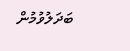ބަދަލުވުމުން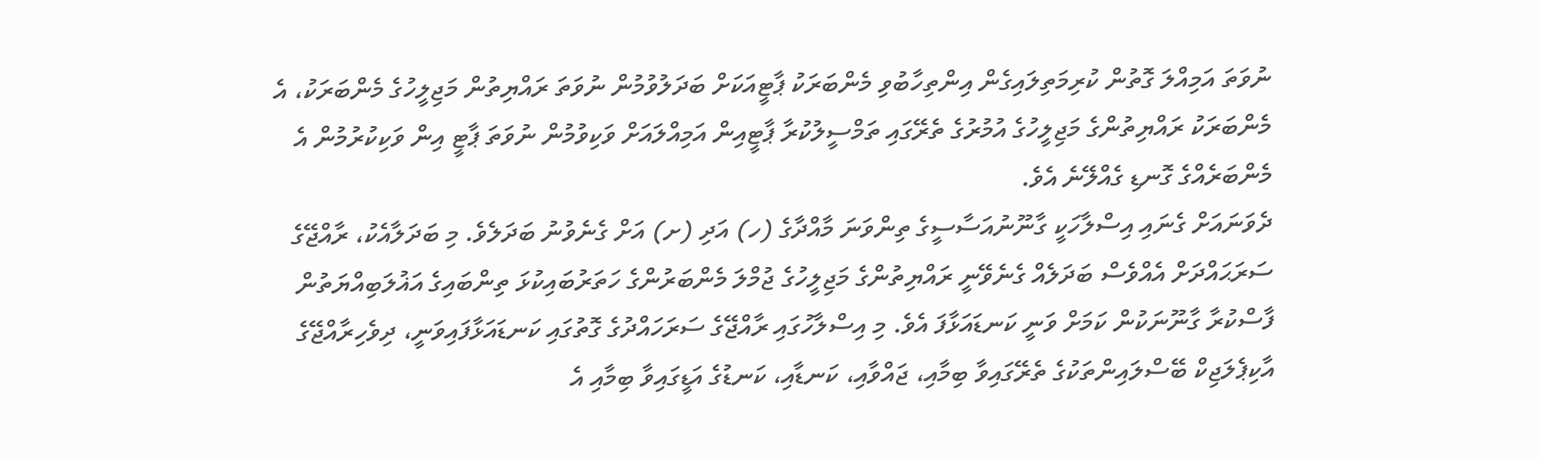ނުވަތަ އަމިއްލަ ގޮތުން ކުރިމަތިލައިގެން އިންތިހާބުވި މެންބަރަކު ޕާޓީއަކަށް ބަދަލުވުމުން ނުވަތަ ރައްޔިތުން މަޖިލީހުގެ މެންބަރަކު، އެ މެންބަރަކު ރައްޔިތުންގެ މަޖިލީހުގެ އުމުރުގެ ތެރޭގައި ތަމްސީލުކުރާ ޕާޓީއިން އަމިއްލައަށް ވަކިވުމުން ނުވަތަ ޕާޓީ އިން ވަކިކުރުމުން އެ މެންބަރެއްގެ ގޮނޑި ގެއްލޭނެ އެވެ.
ދެވަނައަށް ގެނައި އިސްލާހަކީ ގާނޫނުއަސާސީގެ ތިންވަނަ މާއްދާގެ (ހ) އަދި (ށ) އަށް ގެނެވުނު ބަދަލެވެ. މި ބަދަލާއެކު، ރާއްޖޭގެ ސަރަޙައްދަށް އެއްވެސް ބަދަލެއް ގެނެވޭނީ ރައްޔިތުންގެ މަޖިލީހުގެ ޖުމްލަ މެންބަރުންގެ ހަތަރުބައިކުޅަ ތިންބައިގެ އަޣުލަބިއްޔަތުން ފާސްކުރާ ގާނޫނަކުން ކަމަށް ވަނީ ކަނޑައަޅާފަ އެވެ. މި އިސްލާހުގައި ރާއްޖޭގެ ސަރަހައްދުގެ ގޮތުގައި ކަނޑައަޅާފައިވަނީ، ދިވެހިރާއްޖޭގެ އާކިޕެލަޖިކް ބޭސްލައިންތަކުގެ ތެރޭގައިވާ ބިމާއި، ޖައްވާއި، ކަނޑާއި، ކަނޑުގެ އަޑީގައިވާ ބިމާއި އެ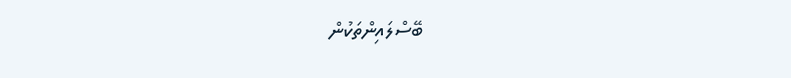ބޭސްލައިންތަކުން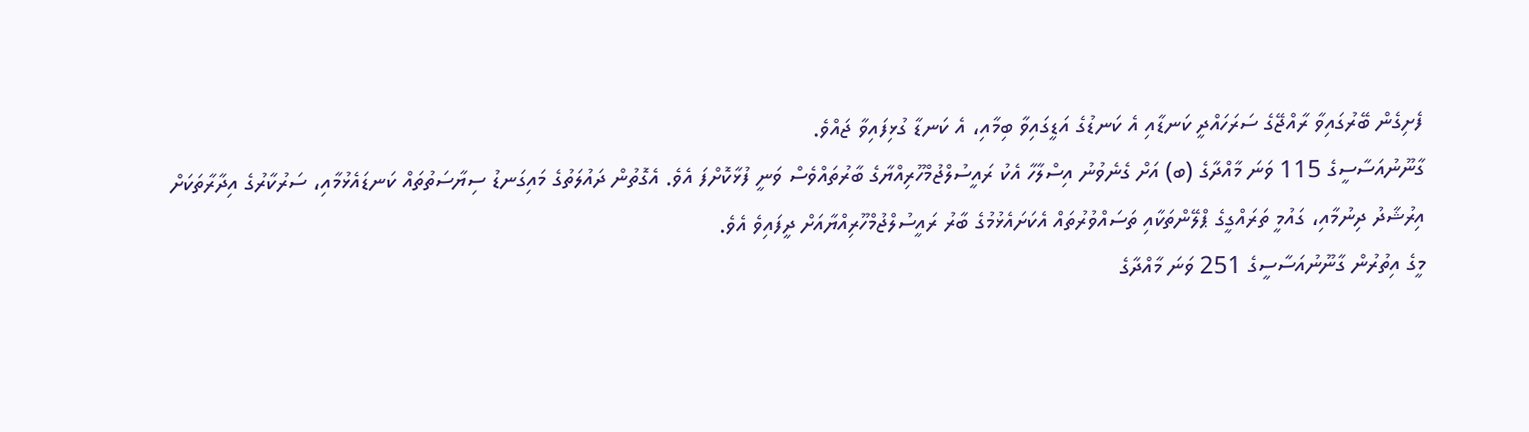ފެށިގެން ބޭރުގައިވާ ރާއްޖޭގެ ސަރަހައްދީ ކަނޑާއި އެ ކަނޑުގެ އަޑީގައިވާ ބިމާއި، އެ ކަނޑާ ގުޅިފައިވާ ޖައްވެ.
ގާނޫނުއަސާސީގެ 115 ވަނަ މާއްދާގެ (ބ) އަށް ގެނެވުނު އިސްލާހާ އެކު ރައީސުލްޖުމްހޫރިއްޔާގެ ބާރުތައްވެސް ވަނީ ފުޅާކޮށްފަ އެވެ. އެގޮތުން ދައުލަތުގެ މައިގަނޑު ސިޔާސަތުތައް ކަނޑައެޅުމާއި، ސަރުކާރުގެ އިދާރާތަކަށް އިރުޝާދު ދިނުމާއި، ގައުމީ ތަރައްގީގެ ޕްލޭންތަކާއި ތަސައްވުރުތައް އެކަށައެޅުމުގެ ބާރު ރައީސުލްޖުމްހޫރިއްޔާއަށް ދީފައިވެ އެވެ.
މީގެ އިތުރުން ގާނޫނުއަސާސީގެ 251 ވަނަ މާއްދާގެ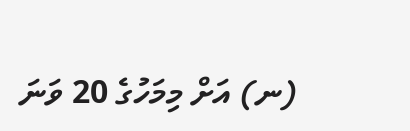(ނ) އަށް މިމަހުގެ 20 ވަނަ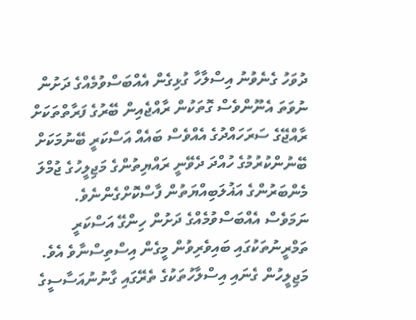ދުވަހު ގެނެވުނު އިސްލާހާ ގުޅިގެން އެއްބަސްވުމެއްގެ ދަށުން ނުވަތަ އެނޫންވެސް ގޮތަކުން ރާއްޖެއިން ބޭރުގެ ފަރާތްތަކަށް ރާއްޖޭގެ ސަރަހައްދުގެ އެއްވެސް ބައެއް އަސްކަރީ ބޭނުމަކަށް ބޭނުންކުރުމުގެ ހުއްދަ ދެވޭނީ ރައްޔިތުންގެ މަޖިލީހުގެ ޖުމްލަ މެންބަރުންގެ އަޣުލަބިއްޔަތުން ފާސްކޮށްގެންނެވެ. ނަމަވެސް އެއްބަސްވުމެއްގެ ދަށުން ހިންގޭ އަސްކަރީ ތަމްރީނުތަކުގައި ބައިވެރިވުން މީގެން އިސްތިސްނާވެ އެވެ.
މަޖިލީހުން ގެނައި އިސްލާހުތަކުގެ ތެރޭގައި ގާނުނުއަސާސީގެ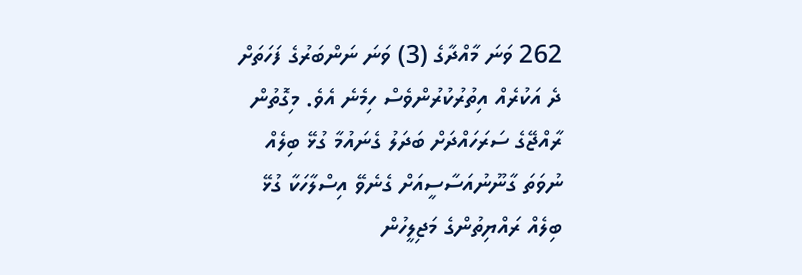262 ވަނަ މާއްދާގެ (3) ވަނަ ނަންބަރުގެ ފަހަތަށް ދެ އަކުރެއް އިތުރުކުރުންވެސް ހިމެނެ އެވެ. މިގޮތުން ރާއްޖޭގެ ސަރަހައްދަށް ބަދަލު ގެނައުމާ ގުޅޭ ބިލެއް ނުވަތަ ގާނޫނުއަސާސީއަށް ގެނެވޭ އިސްލާހަކާ ގުޅޭ ބިލެއް ރައްޔިތުންގެ މަޖިލީހުން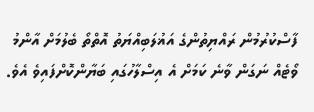ފާސްކުރުމުން ރައްޔިތުންގެ އަޣުލަބިއްޔަތު އޮތްތޯ ބެލުމަށް އާންމު ވޯޓެއް ނަގަން ވާނެ ކަމަށް އެ އިސްލާހުގައި ބަޔާންކޮށްފައިވެ އެވެ.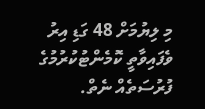މި ލިޔުމަށް 48 ގަޑި އިރު ވެފައިވާތީ ކޮމެންޓުކުރުމުގެ ފުރުސަތެއް ނެތް.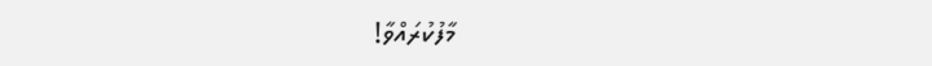މާފުކުރައްވާ!